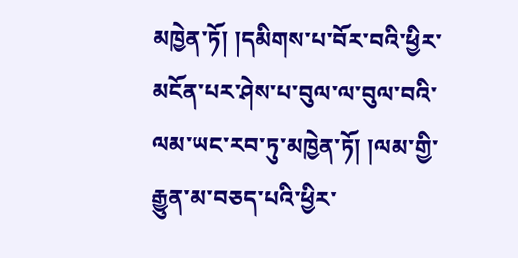མཁྱེན་ཏོ། །དམིགས་པ་བོར་བའི་ཕྱིར་མངོན་པར་ཤེས་པ་བུལ་ལ་བུལ་བའི་ལམ་ཡང་རབ་ཏུ་མཁྱེན་ཏོ། །ལམ་གྱི་རྒྱུན་མ་བཅད་པའི་ཕྱིར་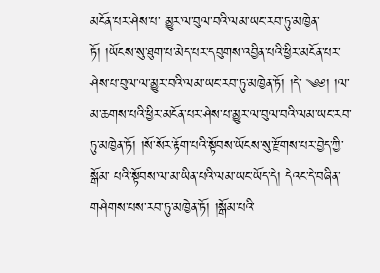མངོན་པར་ཤེས་པ་ མྱུར་ལ་བུལ་བའི་ལམ་ཡང་རབ་ཏུ་མཁྱེན་ཏོ། །ཡོངས་སུ་ཐུག་པ་མེད་པར་དབུགས་འབྱིན་པའི་ཕྱིར་མངོན་པར་ཤེས་པ་བུལ་ལ་མྱུར་བའི་ལམ་ཡང་རབ་ཏུ་མཁྱེན་ཏོ། །དེ་ ༄༅། །ལ་མ་ཆགས་པའི་ཕྱིར་མངོན་པར་ཤེས་པ་མྱུར་ལ་བུལ་བའི་ལམ་ཡང་རབ་ཏུ་མཁྱེན་ཏོ། །སོ་སོར་རྟོག་པའི་སྟོབས་ཡོངས་སུ་རྫོགས་པར་བྱེད་ཀྱི་སྒོམ་ པའི་སྟོབས་ལ་མ་ཡིན་པའི་ལམ་ཡང་ཡོད་དེ། དེའང་དེ་བཞིན་གཤེགས་པས་རབ་ཏུ་མཁྱེན་ཏོ། །སྒོམ་པའི་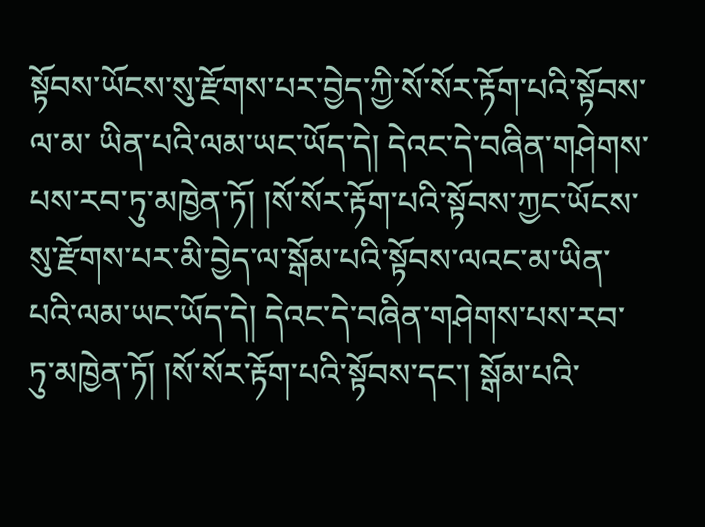སྟོབས་ཡོངས་སུ་རྫོགས་པར་བྱེད་ཀྱི་སོ་སོར་རྟོག་པའི་སྟོབས་ལ་མ་ ཡིན་པའི་ལམ་ཡང་ཡོད་དེ། དེའང་དེ་བཞིན་གཤེགས་པས་རབ་ཏུ་མཁྱེན་ཏོ། །སོ་སོར་རྟོག་པའི་སྟོབས་ཀྱང་ཡོངས་སུ་རྫོགས་པར་མི་བྱེད་ལ་སྒོམ་པའི་སྟོབས་ལའང་མ་ཡིན་ པའི་ལམ་ཡང་ཡོད་དེ། དེའང་དེ་བཞིན་གཤེགས་པས་རབ་ཏུ་མཁྱེན་ཏོ། །སོ་སོར་རྟོག་པའི་སྟོབས་དང་། སྒོམ་པའི་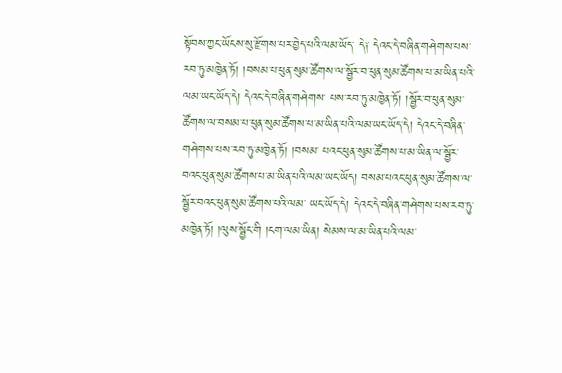སྟོབས་ཀྱང་ཡོངས་སུ་རྫོགས་པར་བྱེད་པའི་ལམ་ཡོད་ དེ༑ དེའང་དེ་བཞིན་གཤེགས་པས་རབ་ཏུ་མཁྱེན་ཏོ། །བསམ་པ་ཕུན་སུམ་ཚོགས་ལ་སྦྱོར་བ་ཕུན་སུམ་ཚོགས་པ་མ་ཡིན་པའི་ལམ་ཡང་ཡོད་དེ། དེའང་དེ་བཞིན་གཤེགས་ པས་རབ་ཏུ་མཁྱེན་ཏོ། །སྦྱོར་བ་ཕུན་སུམ་ཚོགས་ལ་བསམ་པ་ཕུན་སུམ་ཚོགས་པ་མ་ཡིན་པའི་ལམ་ཡང་ཡོད་དེ། དེའང་དེ་བཞིན་གཤེགས་པས་རབ་ཏུ་མཁྱེན་ཏོ། །བསམ་ པའང་ཕུན་སུམ་ཚོགས་པ་མ་ཡིན་ལ་སྦྱོར་བའང་ཕུན་སུམ་ཚོགས་པ་མ་ཡིན་པའི་ལམ་ཡང་ཡོད། བསམ་པའང་ཕུན་སུམ་ཚོགས་ལ་སྦྱོར་བའང་ཕུན་སུམ་ཚོགས་པའི་ལམ་ ཡང་ཡོད་དེ། དེའང་དེ་བཞིན་གཤེགས་པས་རབ་ཏུ་མཁྱེན་ཏོ། །ལུས་སྦྱོང་གི །ངག་ལམ་ཡིན། སེམས་ལ་མ་ཡིན་པའི་ལམ་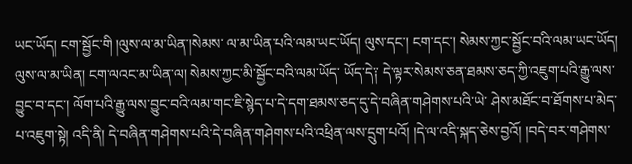ཡང་ཡོད། ངག་སྦྱོང་གི །ལུས་ལ་མ་ཡིན་།སེམས་ ལ་མ་ཡིན་པའི་ལམ་ཡང་ཡོད། ལུས་དང་། ངག་དང་། སེམས་ཀྱང་སྦྱོང་བའི་ལམ་ཡང་ཡོད། ལུས་ལ་མ་ཡིན། ངག་ལའང་མ་ཡིན་ལ། སེམས་ཀྱང་མི་སྦྱོང་བའི་ལམ་ཡོད་ ཡོད་དེ༑ དེ་ལྟར་སེམས་ཅན་ཐམས་ཅད་ཀྱི་འཇུག་པའི་རྒྱུ་ལས་བྱུང་བ་དང་། ལོག་པའི་རྒྱུ་ལས་བྱུང་བའི་ལམ་གང་ཇི་སྙེད་པ་དེ་དག་ཐམས་ཅད་དུ་དེ་བཞིན་གཤེགས་པའི་ཡེ་ ཤེས་མཐོང་བ་ཐོགས་པ་མེད་པ་འཇུག་སྟེ། འདི་ནི། དེ་བཞིན་གཤེགས་པའི་དེ་བཞིན་གཤེགས་པའི་འཕྲིན་ལས་དྲུག་པའོ། །དེ་ལ་འདི་སྐད་ཅེས་བྱའོ། །བདེ་བར་གཤེགས་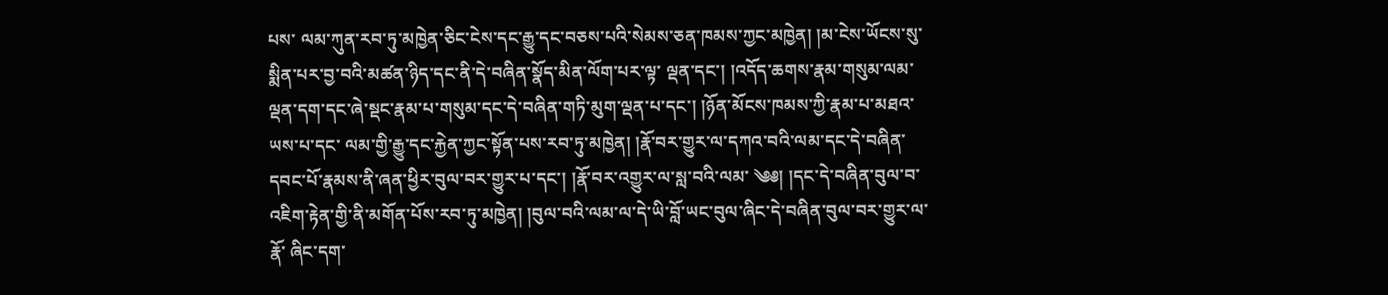པས་ ལམ་ཀུན་རབ་ཏུ་མཁྱེན་ཅིང་ངེས་དང་རྒྱུ་དང་བཅས་པའི་སེམས་ཅན་ཁམས་ཀྱང་མཁྱེན། །མ་ངེས་ཡོངས་སུ་སྨིན་པར་བྱ་བའི་མཚན་ཉིད་དང་ནི་དེ་བཞིན་སྣོད་མིན་ལོག་པར་ལྟ་ ལྡན་དང་། །འདོད་ཆགས་རྣམ་གསུམ་ལམ་ལྡན་དག་དང་ཞེ་སྡང་རྣམ་པ་གསུམ་དང་དེ་བཞིན་གཏི་མུག་ལྡན་པ་དང་། །ཉོན་མོངས་ཁམས་ཀྱི་རྣམ་པ་མཐའ་ཡས་པ་དང་ ལམ་གྱི་རྒྱུ་དང་རྐྱེན་ཀྱང་སྟོན་པས་རབ་ཏུ་མཁྱེན། །རྣོ་བར་གྱུར་ལ་དཀའ་བའི་ལམ་དང་དེ་བཞིན་དབང་པོ་རྣམས་ནི་ཞན་ཕྱིར་བུལ་བར་གྱུར་པ་དང་། །རྣོ་བར་འགྱུར་ལ་སླ་བའི་ལམ་ ༄༅། །དང་དེ་བཞིན་བུལ་བ་འཇིག་རྟེན་གྱི་ནི་མགོན་པོས་རབ་ཏུ་མཁྱེན། །བུལ་བའི་ལམ་ལ་དེ་ཡི་བློ་ཡང་བུལ་ཞིང་དེ་བཞིན་བུལ་བར་གྱུར་ལ་རྣོ་ ཞིང་དག་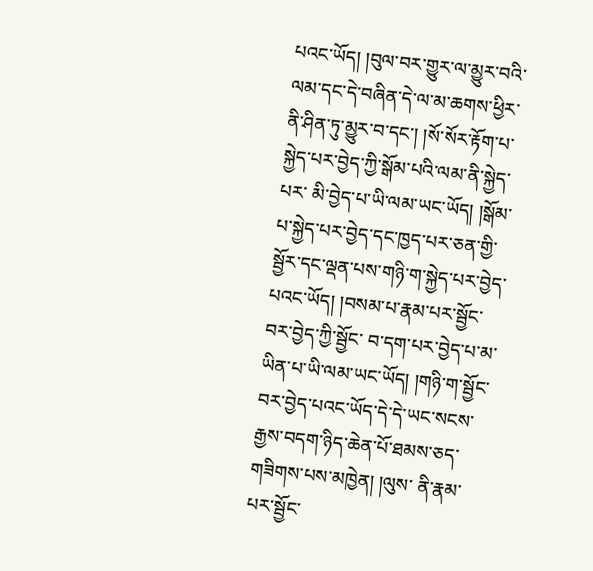པའང་ཡོད། །བུལ་བར་གྱུར་ལ་མྱུར་བའི་ལམ་དང་དེ་བཞིན་དེ་ལ་མ་ཆགས་ཕྱིར་ནི་ཤིན་ཏུ་མྱུར་བ་དང་། །སོ་སོར་རྟོག་པ་སྐྱེད་པར་བྱེད་ཀྱི་སྒོམ་པའི་ལམ་ནི་སྐྱེད་པར་ མི་བྱེད་པ་ཡི་ལམ་ཡང་ཡོད། །སྒོམ་པ་སྐྱེད་པར་བྱེད་དང་ཁྱད་པར་ཅན་གྱི་སྦྱོར་དང་ལྡན་པས་གཉི་ག་སྐྱེད་པར་བྱེད་པའང་ཡོད། །བསམ་པ་རྣམ་པར་སྦྱོང་བར་བྱེད་ཀྱི་སྦྱོང་ བ་དག་པར་བྱེད་པ་མ་ཡིན་པ་ཡི་ལམ་ཡང་ཡོད། །གཉི་ག་སྦྱོང་བར་བྱེད་པའང་ཡོད་དེ་དེ་ཡང་སངས་རྒྱས་བདག་ཉིད་ཆེན་པོ་ཐམས་ཅད་གཟིགས་པས་མཁྱེན། །ལུས་ ནི་རྣམ་པར་སྦྱོང་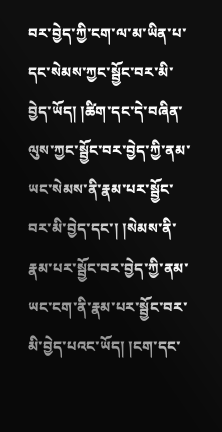བར་བྱེད་ཀྱི་ངག་ལ་མ་ཡིན་པ་དང་སེམས་ཀྱང་སྦྱོང་བར་མི་བྱེད་ཡོད། །ཚིག་དང་དེ་བཞིན་ལུས་ཀྱང་སྦྱོང་བར་བྱེད་ཀྱི་ནམ་ཡང་སེམས་ནི་རྣམ་པར་སྦྱོང་ བར་མི་བྱེད་དང་། །སེམས་ནི་རྣམ་པར་སྦྱོང་བར་བྱེད་ཀྱི་ནམ་ཡང་ངག་ནི་རྣམ་པར་སྦྱོང་བར་མི་བྱེད་པའང་ཡོད། །ངག་དང་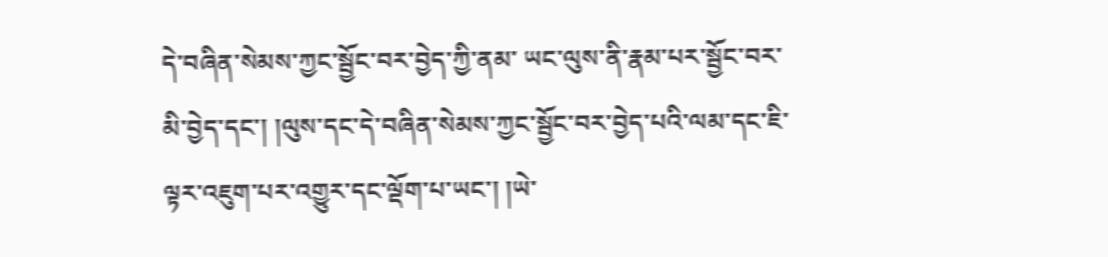དེ་བཞིན་སེམས་ཀྱང་སྦྱོང་བར་བྱེད་ཀྱི་ནམ་ ཡང་ལུས་ནི་རྣམ་པར་སྦྱོང་བར་མི་བྱེད་དང་། །ལུས་དང་དེ་བཞིན་སེམས་ཀྱང་སྦྱོང་བར་བྱེད་པའི་ལམ་དང་ཇི་ལྟར་འཇུག་པར་འགྱུར་དང་ལྡོག་པ་ཡང་། །ཡེ་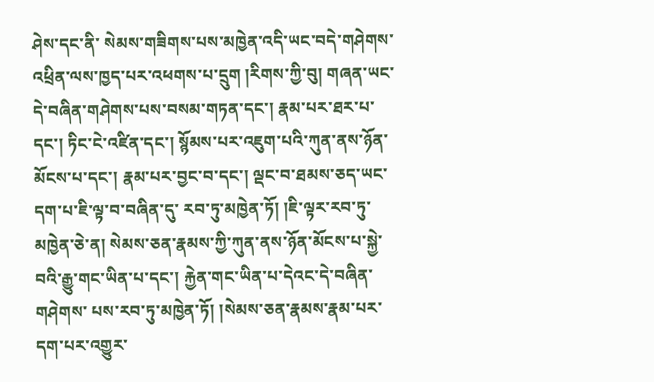ཤེས་དང་ནི་ སེམས་གཟིགས་པས་མཁྱེན་འདི་ཡང་བདེ་གཤེགས་འཕྲིན་ལས་ཁྱད་པར་འཕགས་པ་དྲུག །རིགས་ཀྱི་བུ། གཞན་ཡང་དེ་བཞིན་གཤེགས་པས་བསམ་གཏན་དང་། རྣམ་པར་ཐར་པ་དང་། ཏིང་ངེ་འཛིན་དང་། སྙོམས་པར་འཇུག་པའི་ཀུན་ནས་ཉོན་མོངས་པ་དང་། རྣམ་པར་བྱང་བ་དང་། ལྡང་བ་ཐམས་ཅད་ཡང་དག་པ་ཇི་ལྟ་བ་བཞིན་དུ་ རབ་ཏུ་མཁྱེན་ཏོ། །ཇི་ལྟར་རབ་ཏུ་མཁྱེན་ཅེ་ན། སེམས་ཅན་རྣམས་ཀྱི་ཀུན་ནས་ཉོན་མོངས་པ་སྐྱེ་བའི་རྒྱུ་གང་ཡིན་པ་དང་། རྐྱེན་གང་ཡིན་པ་དེའང་དེ་བཞིན་གཤེགས་ པས་རབ་ཏུ་མཁྱེན་ཏོ། །སེམས་ཅན་རྣམས་རྣམ་པར་དག་པར་འགྱུར་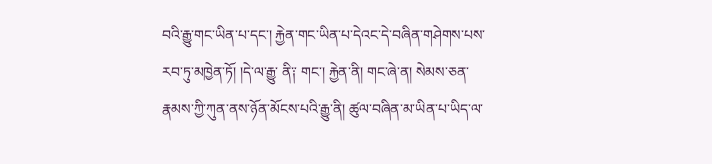བའི་རྒྱུ་གང་ཡིན་པ་དང་། རྐྱེན་གང་ཡིན་པ་དེའང་དེ་བཞིན་གཤེགས་པས་རབ་ཏུ་མཁྱེན་ཏོ། །དེ་ལ་རྒྱུ་ ནི༑ གང་། རྐྱེན་ནི། གང་ཞེ་ན། སེམས་ཅན་རྣམས་ཀྱི་ཀུན་ནས་ཉོན་མོངས་པའི་རྒྱུ་ནི། ཚུལ་བཞིན་མ་ཡིན་པ་ཡིད་ལ་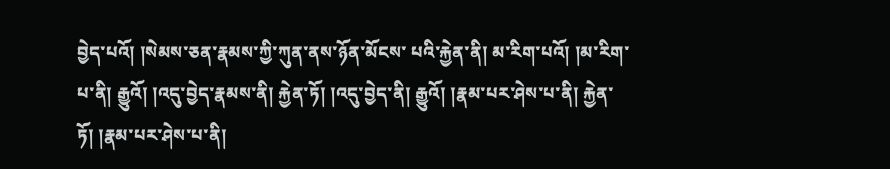བྱེད་པའོ། །སེམས་ཅན་རྣམས་ཀྱི་ཀུན་ནས་ཉོན་མོངས་ པའི་རྐྱེན་ནི། མ་རིག་པའོ། །མ་རིག་པ་ནི། རྒྱུའོ། །འདུ་བྱེད་རྣམས་ནི། རྐྱེན་ཏོ། །འདུ་བྱེད་ནི། རྒྱུའོ། །རྣམ་པར་ཤེས་པ་ནི། རྐྱེན་ཏོ། །རྣམ་པར་ཤེས་པ་ནི།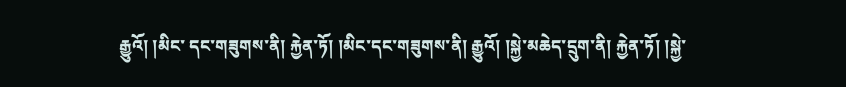རྒྱུའོ། །མིང་ དང་གཟུགས་ནི། རྐྱེན་ཏོ། །མིང་དང་གཟུགས་ནི། རྒྱུའོ། །སྐྱེ་མཆེད་དྲུག་ནི། རྐྱེན་ཏོ། །སྐྱེ་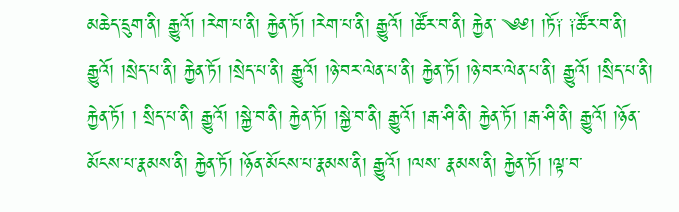མཆེད་དྲུག་ནི། རྒྱུའོ། །རེག་པ་ནི། རྐྱེན་ཏོ། །རེག་པ་ནི། རྒྱུའོ། །ཚོར་བ་ནི། རྐྱེན་ ༄༅། །ཏོ༑ ༑ཚོར་བ་ནི། རྒྱུའོ། །སྲེད་པ་ནི། རྐྱེན་ཏོ། །སྲེད་པ་ནི། རྒྱུའོ། །ཉེ་བར་ལེན་པ་ནི། རྐྱེན་ཏོ། །ཉེ་བར་ལེན་པ་ནི། རྒྱུའོ། །སྲིད་པ་ནི། རྐྱེན་ཏོ། ། སྲིད་པ་ནི། རྒྱུའོ། །སྐྱེ་བ་ནི། རྐྱེན་ཏོ། །སྐྱེ་བ་ནི། རྒྱུའོ། །རྒ་ཤི་ནི། རྐྱེན་ཏོ། །རྒ་ཤི་ནི། རྒྱུའོ། །ཉོན་མོངས་པ་རྣམས་ནི། རྐྱེན་ཏོ། །ཉོན་མོངས་པ་རྣམས་ནི། རྒྱུའོ། །ལས་ རྣམས་ནི། རྐྱེན་ཏོ། །ལྟ་བ་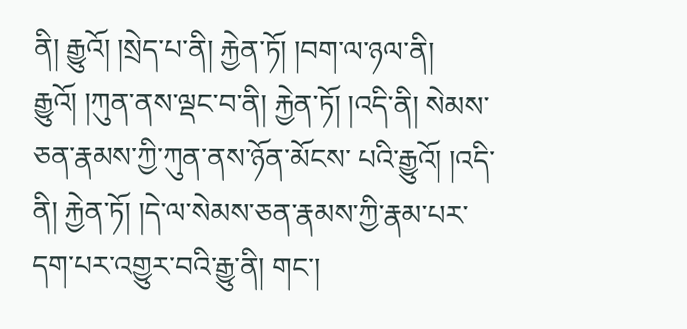ནི། རྒྱུའོ། །སྲེད་པ་ནི། རྐྱེན་ཏོ། །བག་ལ་ཉལ་ནི། རྒྱུའོ། །ཀུན་ནས་ལྡང་བ་ནི། རྐྱེན་ཏོ། །འདི་ནི། སེམས་ཅན་རྣམས་ཀྱི་ཀུན་ནས་ཉོན་མོངས་ པའི་རྒྱུའོ། །འདི་ནི། རྐྱེན་ཏོ། །དེ་ལ་སེམས་ཅན་རྣམས་ཀྱི་རྣམ་པར་དག་པར་འགྱུར་བའི་རྒྱུ་ནི། གང་།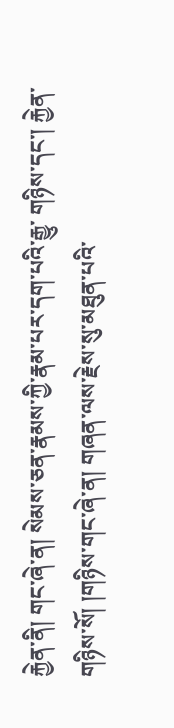རྐྱེན་ནི། གང་ཞེ་ན། སེམས་ཅན་རྣམས་ཀྱི་རྣམ་པར་དག་པའི་རྒྱུ་ གཉིས་དང་། རྐྱེན་གཉིས་སོ། །གཉིས་གང་ཞེ་ན། གཞན་ལས་རྗེས་སུ་མཐུན་པའི་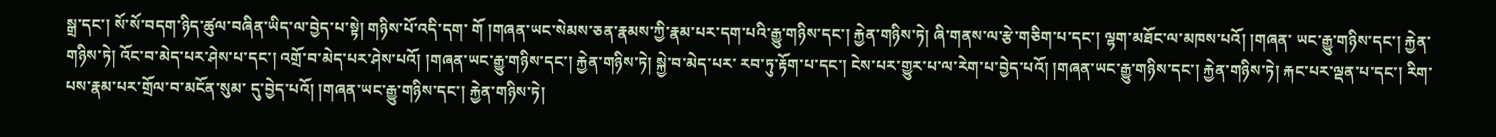སྒྲ་དང་། སོ་སོ་བདག་ཉིད་ཚུལ་བཞིན་ཡིད་ལ་བྱེད་པ་སྟེ། གཉིས་པོ་འདི་དག་ གོ །གཞན་ཡང་སེམས་ཅན་རྣམས་ཀྱི་རྣམ་པར་དག་པའི་རྒྱུ་གཉིས་དང་། རྐྱེན་གཉིས་ཏེ། ཞི་གནས་ལ་རྩེ་གཅིག་པ་དང་། ལྷག་མཐོང་ལ་མཁས་པའོ། །གཞན་ ཡང་རྒྱུ་གཉིས་དང་། རྐྱེན་གཉིས་ཏེ། འོང་བ་མེད་པར་ཤེས་པ་དང་། འགྲོ་བ་མེད་པར་ཤེས་པའོ། །གཞན་ཡང་རྒྱུ་གཉིས་དང་། རྐྱེན་གཉིས་ཏེ། སྐྱེ་བ་མེད་པར་ རབ་ཏུ་རྟོག་པ་དང་། ངེས་པར་གྱུར་པ་ལ་རེག་པ་བྱེད་པའོ། །གཞན་ཡང་རྒྱུ་གཉིས་དང་། རྐྱེན་གཉིས་ཏེ། རྐང་པར་ལྡན་པ་དང་། རིག་པས་རྣམ་པར་གྲོལ་བ་མངོན་སུམ་ དུ་བྱེད་པའོ། །གཞན་ཡང་རྒྱུ་གཉིས་དང་། རྐྱེན་གཉིས་ཏེ།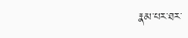རྣམ་པར་ཐར་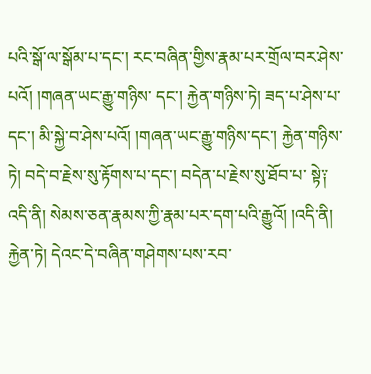པའི་སྒོ་ལ་སྒོམ་པ་དང་། རང་བཞིན་གྱིས་རྣམ་པར་གྲོལ་བར་ཤེས་པའོ། །གཞན་ཡང་རྒྱུ་གཉིས་ དང་། རྐྱེན་གཉིས་ཏེ། ཟད་པ་ཤེས་པ་དང་། མི་སྐྱེ་བ་ཤེས་པའོ། །གཞན་ཡང་རྒྱུ་གཉིས་དང་། རྐྱེན་གཉིས་ཏེ། བདེ་བ་རྗེས་སུ་རྟོགས་པ་དང་། བདེན་པ་རྗེས་སུ་ཐོབ་པ་ སྟེ༑ འདི་ནི། སེམས་ཅན་རྣམས་ཀྱི་རྣམ་པར་དག་པའི་རྒྱུའོ། །འདི་ནི། རྐྱེན་ཏེ། དེའང་དེ་བཞིན་གཤེགས་པས་རབ་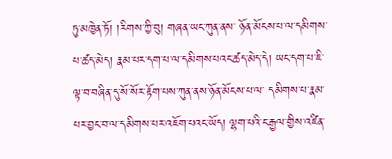ཏུ་མཁྱེན་ཏོ། །རིགས་ཀྱི་བུ། གཞན་ཡང་ཀུན་ནས་ ཉོན་མོངས་པ་ལ་དམིགས་པ་ཚད་མེད། རྣམ་པར་དག་པ་ལ་དམིགས་པའང་ཚད་མེད་དེ། ཡང་དག་པ་ཇི་ལྟ་བ་བཞིན་དུ་སོ་སོར་རྟོག་པས་ཀུན་ནས་ཉོན་མོངས་པ་ལ་ དམིགས་པ་རྣམ་པར་བྱང་བ་ལ་དམིགས་པར་འཇོག་པའང་ཡོད། ལྷག་པའི་ང་རྒྱལ་གྱིས་འཛིན་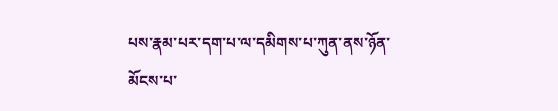པས་རྣམ་པར་དག་པ་ལ་དམིགས་པ་ཀུན་ནས་ཉོན་མོངས་པ་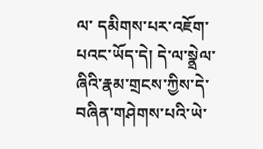ལ་ དམིགས་པར་འཇོག་པའང་ཡོད་དེ། དེ་ལ་སྣྲེལ་ཞིའི་རྣམ་གྲངས་ཀྱིས་དེ་བཞིན་གཤེགས་པའི་ཡེ་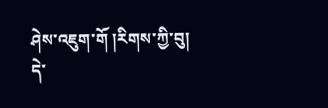ཤེས་འཇུག་གོ །རིགས་ཀྱི་བུ། དེ་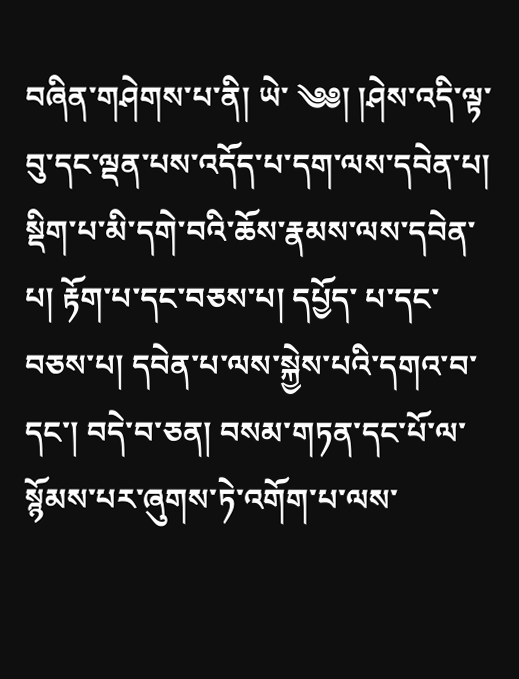བཞིན་གཤེགས་པ་ནི། ཡེ་ ༄༅། །ཤེས་འདི་ལྟ་བུ་དང་ལྡན་པས་འདོད་པ་དག་ལས་དབེན་པ། སྡིག་པ་མི་དགེ་བའི་ཆོས་རྣམས་ལས་དབེན་པ། རྟོག་པ་དང་བཅས་པ། དཔྱོད་ པ་དང་བཅས་པ། དབེན་པ་ལས་སྐྱེས་པའི་དགའ་བ་དང་། བདེ་བ་ཅན། བསམ་གཏན་དང་པོ་ལ་སྙོམས་པར་ཞུགས་ཏེ་འགོག་པ་ལས་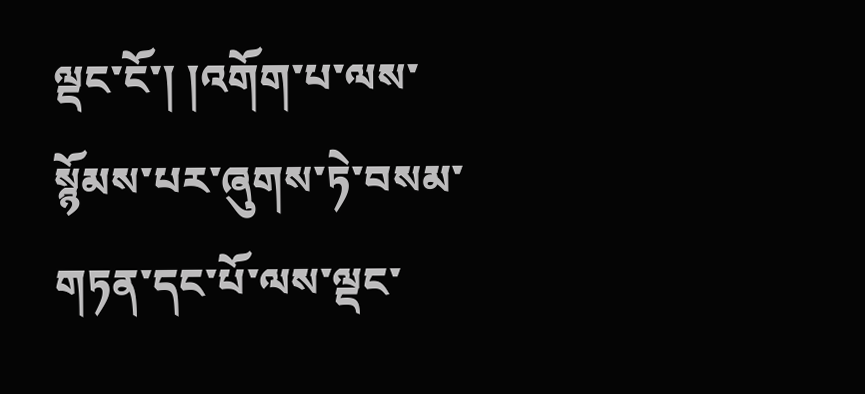ལྡང་ངོ་། །འགོག་པ་ལས་ སྙོམས་པར་ཞུགས་ཏེ་བསམ་གཏན་དང་པོ་ལས་ལྡང་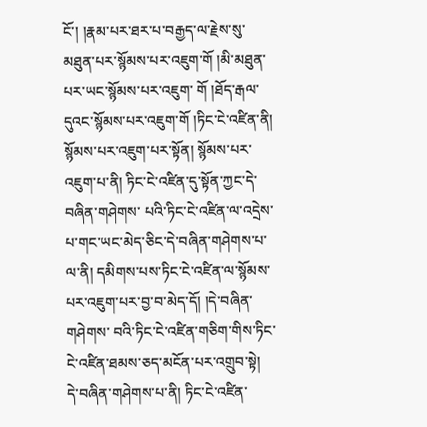ངོ་། །རྣམ་པར་ཐར་པ་བརྒྱད་ལ་རྗེས་སུ་མཐུན་པར་སྙོམས་པར་འཇུག་གོ །མི་མཐུན་པར་ཡང་སྙོམས་པར་འཇུག་ གོ །ཐོད་རྒལ་དུའང་སྙོམས་པར་འཇུག་གོ །ཏིང་ངེ་འཛིན་ནི། སྙོམས་པར་འཇུག་པར་སྟོན། སྙོམས་པར་འཇུག་པ་ནི། ཏིང་ངེ་འཛིན་དུ་སྟོན་ཀྱང་དེ་བཞིན་གཤེགས་ པའི་ཏིང་ངེ་འཛིན་ལ་འདྲེས་པ་གང་ཡང་མེད་ཅིང་དེ་བཞིན་གཤེགས་པ་ལ་ནི། དམིགས་པས་ཏིང་ངེ་འཛིན་ལ་སྙོམས་པར་འཇུག་པར་བྱ་བ་མེད་དོ། །དེ་བཞིན་གཤེགས་ བའི་ཏིང་ངེ་འཛིན་གཅིག་གིས་ཏིང་ངེ་འཛིན་ཐམས་ཅད་མངོན་པར་འགྲུབ་སྟེ། དེ་བཞིན་གཤེགས་པ་ནི། ཏིང་ངེ་འཛིན་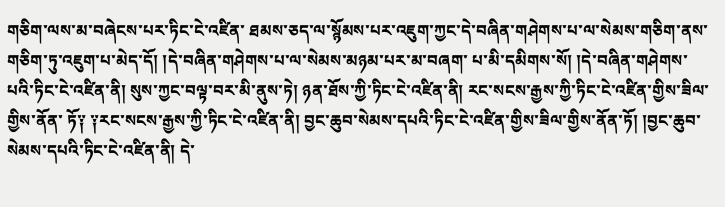གཅིག་ལས་མ་བཞེངས་པར་ཏིང་ངེ་འཛིན་ ཐམས་ཅད་ལ་སྙོམས་པར་འཇུག་ཀྱང་དེ་བཞིན་གཤེགས་པ་ལ་སེམས་གཅིག་ནས་གཅིག་ཏུ་འཇུག་པ་མེད་དོ། །དེ་བཞིན་གཤེགས་པ་ལ་སེམས་མཉམ་པར་མ་བཞག་ པ་མི་དམིགས་སོ། །དེ་བཞིན་གཤེགས་པའི་ཏིང་ངེ་འཛིན་ནི། སུས་ཀྱང་བལྟ་བར་མི་ནུས་ཏེ། ཉན་ཐོས་ཀྱི་ཏིང་ངེ་འཛིན་ནི། རང་སངས་རྒྱས་ཀྱི་ཏིང་ངེ་འཛིན་གྱིས་ཟིལ་གྱིས་ནོན་ ཏོ༑ ༑རང་སངས་རྒྱས་ཀྱི་ཏིང་ངེ་འཛིན་ནི། བྱང་ཆུབ་སེམས་དཔའི་ཏིང་ངེ་འཛིན་གྱིས་ཟིལ་གྱིས་ནོན་ཏོ། །བྱང་ཆུབ་སེམས་དཔའི་ཏིང་ངེ་འཛིན་ནི། དེ་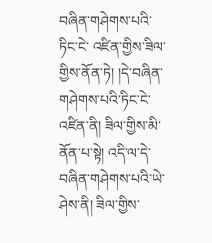བཞིན་གཤེགས་པའི་ཏིང་ངེ་ འཛིན་གྱིས་ཟིལ་གྱིས་ནོན་ཏེ། །དེ་བཞིན་གཤེགས་པའི་ཏིང་ངེ་འཛིན་ནི། ཟིལ་གྱིས་མི་ནོན་པ་སྟེ། འདི་ལ་དེ་བཞིན་གཤེགས་པའི་ཡེ་ཤེས་ནི། ཟིལ་གྱིས་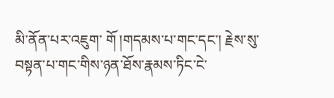མི་ནོན་པར་འཇུག་ གོ །གདམས་པ་གང་དང་། རྗེས་སུ་བསྟན་པ་གང་གིས་ཉན་ཐོས་རྣམས་ཏིང་ངེ་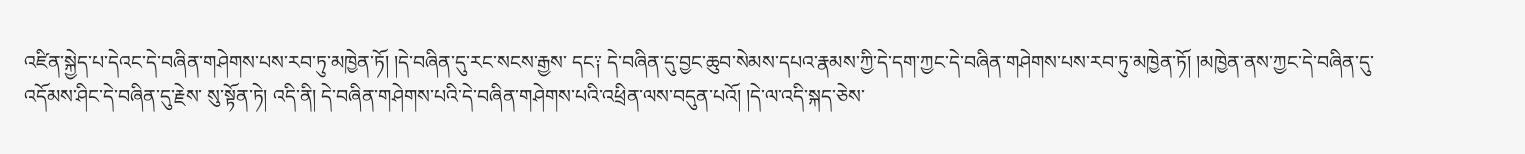འཛིན་སྐྱེད་པ་དེའང་དེ་བཞིན་གཤེགས་པས་རབ་ཏུ་མཁྱེན་ཏོ། །དེ་བཞིན་དུ་རང་སངས་རྒྱས་ དང༑ དེ་བཞིན་དུ་བྱང་ཆུབ་སེམས་དཔའ་རྣམས་ཀྱི་དེ་དག་ཀྱང་དེ་བཞིན་གཤེགས་པས་རབ་ཏུ་མཁྱེན་ཏོ། །མཁྱེན་ནས་ཀྱང་དེ་བཞིན་དུ་འདོམས་ཤིང་དེ་བཞིན་དུ་རྗེས་ སུ་སྟོན་ཏེ། འདི་ནི། དེ་བཞིན་གཤེགས་པའི་དེ་བཞིན་གཤེགས་པའི་འཕྲིན་ལས་བདུན་པའོ། །དེ་ལ་འདི་སྐད་ཅེས་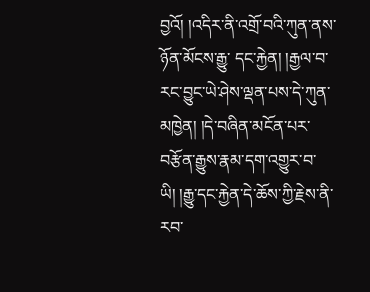བྱའོ། །འདིར་ནི་འགྲོ་བའི་ཀུན་ནས་ཉོན་མོངས་རྒྱུ་ དང་རྐྱེན། །རྒྱལ་བ་རང་བྱུང་ཡེ་ཤེས་ལྡན་པས་དེ་ཀུན་མཁྱེན། །དེ་བཞིན་མངོན་པར་བརྩོན་རྒྱུས་རྣམ་དག་འགྱུར་བ་ཡི། །རྒྱུ་དང་རྐྱེན་དེ་ཆོས་ཀྱི་རྗེས་ནི་རབ་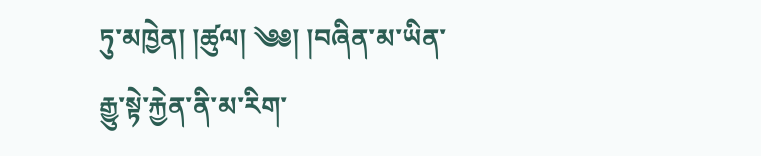ཏུ་མཁྱེན། །ཚུལ། ༄༅། །བཞིན་མ་ཡིན་རྒྱུ་སྟེ་རྐྱེན་ནི་མ་རིག་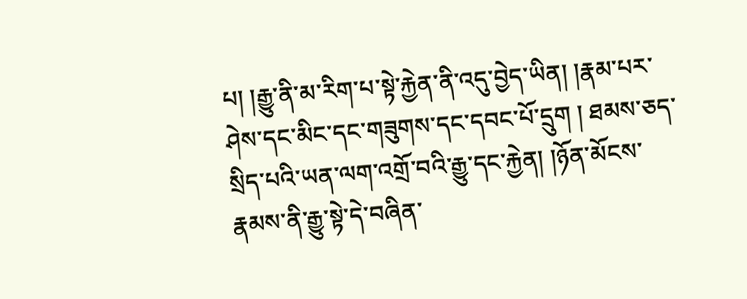པ། །རྒྱུ་ནི་མ་རིག་པ་སྟེ་རྐྱེན་ནི་འདུ་བྱེད་ཡིན། །རྣམ་པར་ཤེས་དང་མིང་དང་གཟུགས་དང་དབང་པོ་དྲུག ། ཐམས་ཅད་སྲིད་པའི་ཡན་ལག་འགྲོ་བའི་རྒྱུ་དང་རྐྱེན། །ཉོན་མོངས་རྣམས་ནི་རྒྱུ་སྟེ་དེ་བཞིན་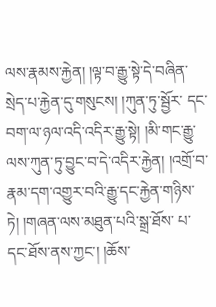ལས་རྣམས་རྐྱེན། །ལྟ་བ་རྒྱུ་སྟེ་དེ་བཞིན་སྲེད་པ་རྐྱེན་དུ་གསུངས། །ཀུན་ཏུ་སྦྱོར་ དང་བག་ལ་ཉལ་འདི་འདིར་རྒྱུ་སྟེ། །མི་གང་རྒྱུ་ལས་ཀུན་ཏུ་བྱུང་བ་དེ་འདིར་རྐྱེན། །འགྲོ་བ་རྣམ་དག་འགྱུར་བའི་རྒྱུ་དང་རྐྱེན་གཉིས་ཏེ། །གཞན་ལས་མཐུན་པའི་སྒྲ་ཐོས་ པ་དང་ཐོས་ནས་ཀྱང་། །ཆོས་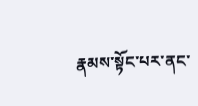རྣམས་སྟོང་པར་ནང་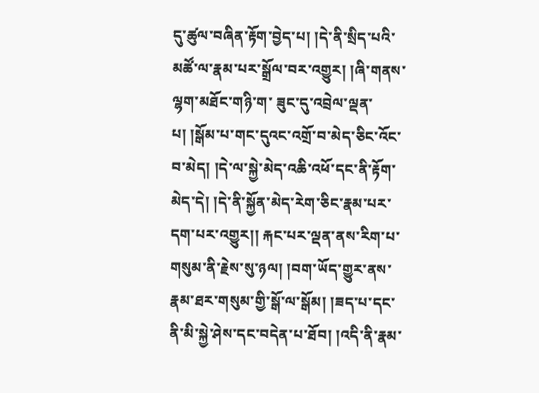དུ་ཚུལ་བཞིན་རྟོག་བྱེད་པ། །དེ་ནི་སྲིད་པའི་མཚོ་ལ་རྣམ་པར་སྒྲོལ་བར་འགྱུར། །ཞི་གནས་ལྷག་མཐོང་གཉི་ག་ ཟུང་དུ་འབྲེལ་ལྡན་པ། །སྒོམ་པ་གང་དུའང་འགྲོ་བ་མེད་ཅིང་འོང་བ་མེད། །དེ་ལ་སྐྱེ་མེད་འཆི་འཕོ་དང་ནི་རྟོག་མེད་དེ། །དེ་ནི་སྐྱོན་མེད་རེག་ཅིང་རྣམ་པར་དག་པར་འགྱུར།། རྐང་པར་ལྡན་ནས་རིག་པ་གསུམ་ནི་རྗེས་སུ་ཉལ། །བག་ཡོད་གྱུར་ནས་རྣམ་ཐར་གསུམ་གྱི་སྒོ་ལ་སྒོམ། །ཟད་པ་དང་ནི་མི་སྐྱེ་ཤེས་དང་བདེན་པ་ཐོབ། །འདི་ནི་རྣམ་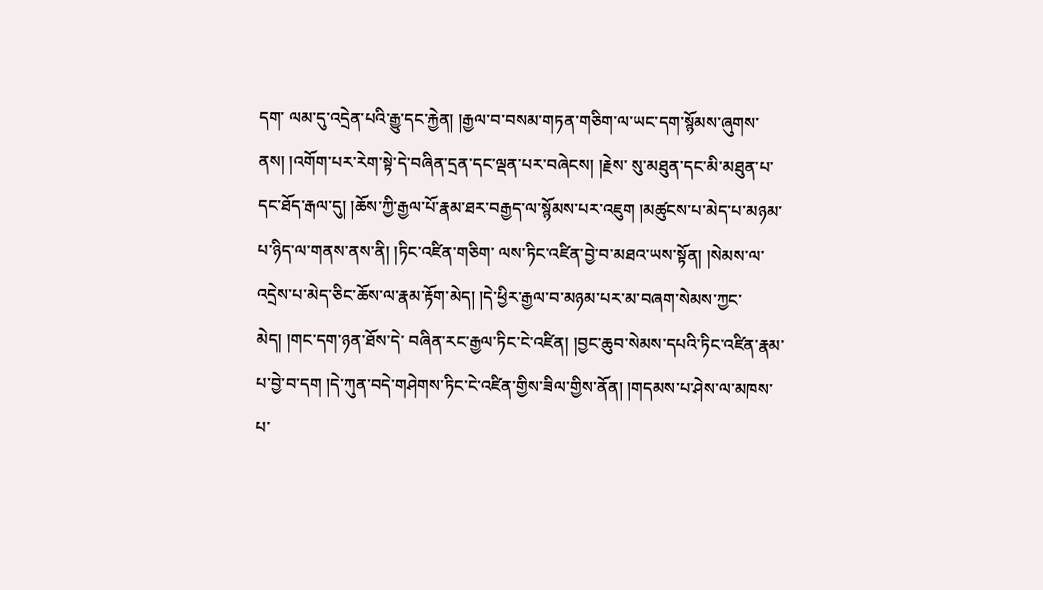དག་ ལམ་དུ་འདྲེན་པའི་རྒྱུ་དང་རྐྱེན། །རྒྱལ་བ་བསམ་གཏན་གཅིག་ལ་ཡང་དག་སྙོམས་ཞུགས་ནས། །འགོག་པར་རེག་སྟེ་དེ་བཞིན་དྲན་དང་ལྡན་པར་བཞེངས། །རྗེས་ སུ་མཐུན་དང་མི་མཐུན་པ་དང་ཐོད་རྒལ་དུ། །ཆོས་ཀྱི་རྒྱལ་པོ་རྣམ་ཐར་བརྒྱད་ལ་སྙོམས་པར་འཇུག །མཚུངས་པ་མེད་པ་མཉམ་པ་ཉིད་ལ་གནས་ནས་ནི། །ཏིང་འཛིན་གཅིག་ ལས་ཏིང་འཛིན་བྱེ་བ་མཐའ་ཡས་སྟོན། །སེམས་ལ་འདྲེས་པ་མེད་ཅིང་ཆོས་ལ་རྣམ་རྟོག་མེད། །དེ་ཕྱིར་རྒྱལ་བ་མཉམ་པར་མ་བཞག་སེམས་ཀྱང་མེད། །གང་དག་ཉན་ཐོས་དེ་ བཞིན་རང་རྒྱལ་ཏིང་ངེ་འཛིན། །བྱང་ཆུབ་སེམས་དཔའི་ཏིང་འཛིན་རྣམ་པ་བྱེ་བ་དག །དེ་ཀུན་བདེ་གཤེགས་ཏིང་ངེ་འཛིན་གྱིས་ཟིལ་གྱིས་ནོན། །གདམས་པ་ཤེས་ལ་མཁས་ པ་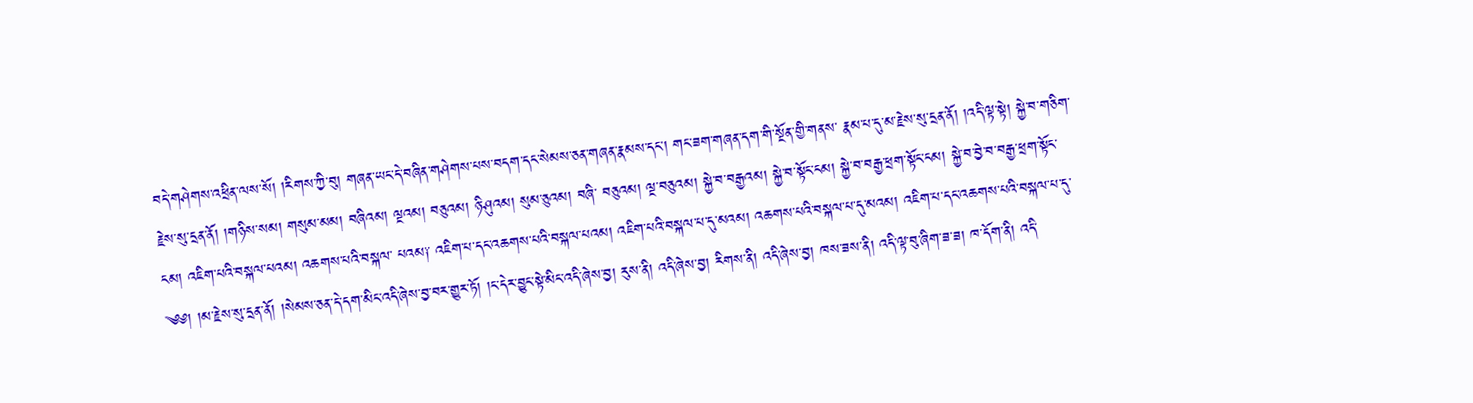བདེ་གཤེགས་འཕྲིན་ལས་སོ། །རིགས་ཀྱི་བུ། གཞན་ཡང་དེ་བཞིན་གཤེགས་པས་བདག་དང་སེམས་ཅན་གཞན་རྣམས་དང་། གང་ཟག་གཞན་དག་གི་སྔོན་གྱི་གནས་ རྣམ་པ་དུ་མ་རྗེས་སུ་དྲན་ནོ། །འདི་ལྟ་སྟེ། སྐྱེ་བ་གཅིག་རྗེས་སུ་དྲན་ནོ། །གཉིས་སམ། གསུམ་མམ། བཞིའམ། ལྔའམ། བཅུའམ། ཉི་ཤུའམ། སུམ་ཅུའམ། བཞི་ བཅུའམ། ལྔ་བཅུའམ། སྐྱེ་བ་བརྒྱའམ། སྐྱེ་བ་སྟོང་ངམ། སྐྱེ་བ་བརྒྱ་ཕྲག་སྟོང་ངམ། སྐྱེ་བ་བྱེ་བ་བརྒྱ་ཕྲག་སྟོང་ངམ། འཇིག་པའི་བསྐལ་པའམ། འཆགས་པའི་བསྐལ་ པའམ༑ འཇིག་པ་དང་འཆགས་པའི་བསྐལ་པའམ། འཇིག་པའི་བསྐལ་པ་དུ་མའམ། འཆགས་པའི་བསྐལ་པ་དུ་མའམ། འཇིག་པ་དང་འཆགས་པའི་བསྐལ་པ་དུ་ ༄༅། །མ་རྗེས་སུ་དྲན་ནོ། །སེམས་ཅན་དེ་དག་མིང་འདི་ཞེས་བྱ་བར་གྱུར་ཏོ། །ང་དེར་བྱུང་སྟེ་མིང་འདི་ཞེས་བྱ། རུས་ནི། འདི་ཞེས་བྱ། རིགས་ནི། འདི་ཞེས་བྱ། ཁས་ཟས་ནི། འདི་ལྟ་བུ་ཞིག་ཟ་ཟ། ཁ་དོག་ནི། འདི་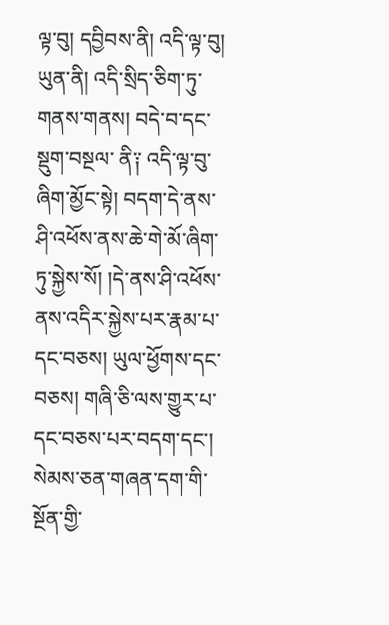ལྟ་བུ། དབྱིབས་ནི། འདི་ལྟ་བུ། ཡུན་ནི། འདི་སྲིད་ཅིག་ཏུ་གནས་གནས། བདེ་བ་དང་སྡུག་བསྔལ་ ནི༑ འདི་ལྟ་བུ་ཞིག་མྱོང་སྟེ། བདག་དེ་ནས་ཤི་འཕོས་ནས་ཆེ་གེ་མོ་ཞིག་ཏུ་སྐྱེས་སོ། །དེ་ནས་ཤི་འཕོས་ནས་འདིར་སྐྱེས་པར་རྣམ་པ་དང་བཅས། ཡུལ་ཕྱོགས་དང་བཅས། གཞི་ཅི་ལས་གྱུར་པ་དང་བཅས་པར་བདག་དང་། སེམས་ཅན་གཞན་དག་གི་སྔོན་གྱི་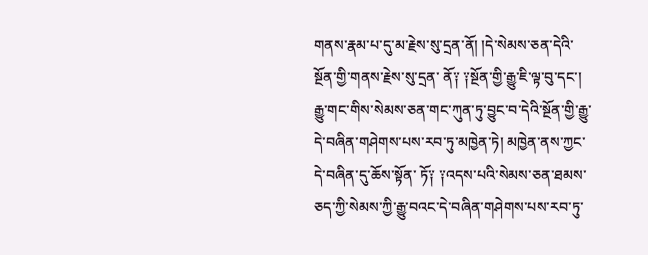གནས་རྣམ་པ་དུ་མ་རྗེས་སུ་དྲན་ནོ། །དེ་སེམས་ཅན་དེའི་སྔོན་གྱི་གནས་རྗེས་སུ་དྲན་ ནོ༑ ༑སྔོན་གྱི་རྒྱུ་ཇི་ལྟ་བུ་དང་། རྒྱུ་གང་གིས་སེམས་ཅན་གང་ཀུན་ཏུ་བྱུང་བ་དེའི་སྔོན་གྱི་རྒྱུ་དེ་བཞིན་གཤེགས་པས་རབ་ཏུ་མཁྱེན་ཏེ། མཁྱེན་ནས་ཀྱང་དེ་བཞིན་དུ་ཆོས་སྟོན་ ཏོ༑ ༑འདས་པའི་སེམས་ཅན་ཐམས་ཅད་ཀྱི་སེམས་ཀྱི་རྒྱུ་བའང་དེ་བཞིན་གཤེགས་པས་རབ་ཏུ་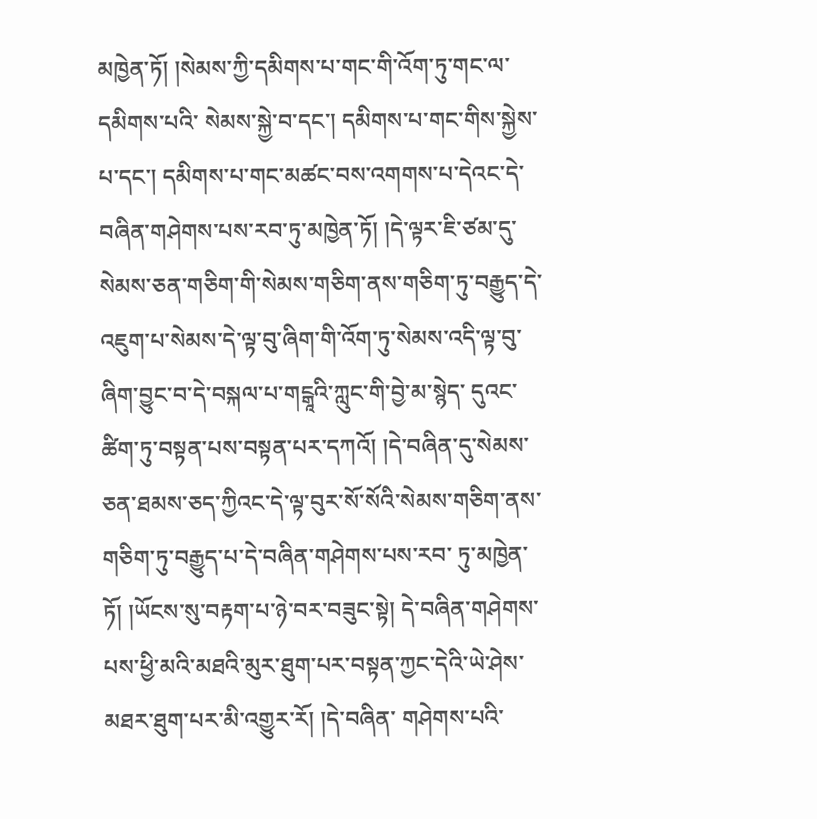མཁྱེན་ཏོ། །སེམས་ཀྱི་དམིགས་པ་གང་གི་འོག་ཏུ་གང་ལ་དམིགས་པའི་ སེམས་སྐྱེ་བ་དང་། དམིགས་པ་གང་གིས་སྐྱེས་པ་དང་། དམིགས་པ་གང་མཚང་བས་འགགས་པ་དེའང་དེ་བཞིན་གཤེགས་པས་རབ་ཏུ་མཁྱེན་ཏོ། །དེ་ལྟར་ཇི་ཙམ་དུ་ སེམས་ཅན་གཅིག་གི་སེམས་གཅིག་ནས་གཅིག་ཏུ་བརྒྱུད་དེ་འཇུག་པ་སེམས་དེ་ལྟ་བུ་ཞིག་གི་འོག་ཏུ་སེམས་འདི་ལྟ་བུ་ཞིག་བྱུང་བ་དེ་བསྐལ་པ་གངྒཱའི་ཀླུང་གི་བྱེ་མ་སྙེད་ དུའང་ཚིག་ཏུ་བསྟན་པས་བསྟན་པར་དཀའོ། །དེ་བཞིན་དུ་སེམས་ཅན་ཐམས་ཅད་ཀྱིའང་དེ་ལྟ་བུར་སོ་སོའི་སེམས་གཅིག་ནས་གཅིག་ཏུ་བརྒྱུད་པ་དེ་བཞིན་གཤེགས་པས་རབ་ ཏུ་མཁྱེན་ཏོ། །ཡོངས་སུ་བརྟག་པ་ཉེ་བར་བཟུང་སྟེ། དེ་བཞིན་གཤེགས་པས་ཕྱི་མའི་མཐའི་མུར་ཐུག་པར་བསྟན་ཀྱང་དེའི་ཡེ་ཤེས་མཐར་ཐུག་པར་མི་འགྱུར་རོ། །དེ་བཞིན་ གཤེགས་པའི་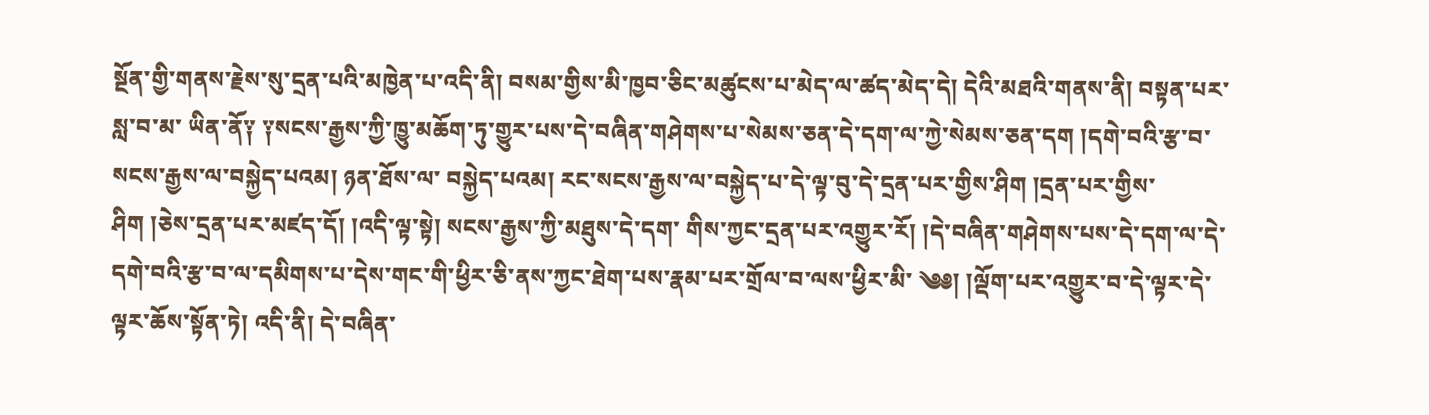སྔོན་གྱི་གནས་རྗེས་སུ་དྲན་པའི་མཁྱེན་པ་འདི་ནི། བསམ་གྱིས་མི་ཁྱབ་ཅིང་མཚུངས་པ་མེད་ལ་ཚད་མེད་དེ། དེའི་མཐའི་གནས་ནི། བསྟན་པར་སླ་བ་མ་ ཡིན་ནོ༑ ༑སངས་རྒྱས་ཀྱི་ཁྱུ་མཆོག་ཏུ་གྱུར་པས་དེ་བཞིན་གཤེགས་པ་སེམས་ཅན་དེ་དག་ལ་ཀྱེ་སེམས་ཅན་དག །དགེ་བའི་རྩ་བ་སངས་རྒྱས་ལ་བསྐྱེད་པའམ། ཉན་ཐོས་ལ་ བསྐྱེད་པའམ། རང་སངས་རྒྱས་ལ་བསྐྱེད་པ་དེ་ལྟ་བུ་དེ་དྲན་པར་གྱིས་ཤིག །དྲན་པར་གྱིས་ཤིག །ཅེས་དྲན་པར་མཛད་དོ། །འདི་ལྟ་སྟེ། སངས་རྒྱས་ཀྱི་མཐུས་དེ་དག་ གིས་ཀྱང་དྲན་པར་འགྱུར་རོ། །དེ་བཞིན་གཤེགས་པས་དེ་དག་ལ་དེ་དགེ་བའི་རྩ་བ་ལ་དམིགས་པ་དེས་གང་གི་ཕྱིར་ཅི་ནས་ཀྱང་ཐེག་པས་རྣམ་པར་གྲོལ་བ་ལས་ཕྱིར་མི་ ༄༅། །ལྡོག་པར་འགྱུར་བ་དེ་ལྟར་དེ་ལྟར་ཆོས་སྟོན་ཏེ། འདི་ནི། དེ་བཞིན་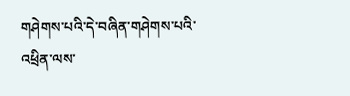གཤེགས་པའི་དེ་བཞིན་གཤེགས་པའི་འཕྲིན་ལས་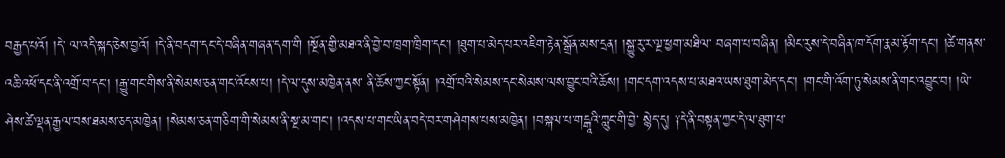བརྒྱད་པའོ། །དེ་ ལ་འདི་སྐད་ཅེས་བྱའོ། །དེ་ནི་བདག་དང་དེ་བཞིན་གཞན་དག་གི །སྔོན་གྱི་མཐའ་ནི་བྱེ་བ་ཁྲག་ཁྲིག་དང་། །ཐུག་པ་མེད་པར་འཇིག་རྟེན་སྒྲོན་མས་དྲན། །སྐྱུ་རུ་ར་ལྔ་ཕྱག་མཐིལ་ བཞག་པ་བཞིན། །མིང་རུས་དེ་བཞིན་ཁ་དོག་རྣམ་རྟོག་དང་། །ཚེ་གནས་འཆི་འཕོ་དང་ནི་འགྲོ་བ་དང་། །རྒྱུ་གང་གིས་ནི་སེམས་ཅན་གང་འོངས་པ། །དེ་ལ་དུས་མཁྱེན་ནས་ ནི་ཆོས་ཀྱང་སྟོན། །འགྲོ་བའི་སེམས་དང་སེམས་ལས་བྱུང་བའི་ཆོས། །གང་དག་འདས་པ་མཐའ་ཡས་ཐུག་མེད་དང་། །གང་གི་འོག་ཏུ་སེམས་ནི་གང་འབྱུང་བ། །ཡེ་ ཤེས་ཚེ་ལྡན་རྒྱལ་བས་ཐམས་ཅད་མཁྱེན། །སེམས་ཅན་གཅིག་གི་སེམས་ནི་སྔ་མ་གང་། །འདས་པ་གང་ཡིན་བདེ་བར་གཤེགས་པས་མཁྱེན། །བསྐལ་པ་གངྒཱའི་ཀླུང་གི་བྱེ་ སྙེད་དུ། ༑དེ་ནི་བསྟན་ཀྱང་དེ་ལ་ཐུག་པ་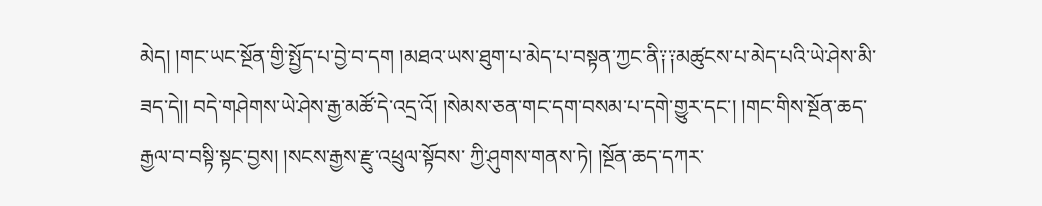མེད། །གང་ཡང་སྔོན་གྱི་སྤྱོད་པ་བྱེ་བ་དག །མཐའ་ཡས་ཐུག་པ་མེད་པ་བསྟན་ཀྱང་ནི༑༑མཚུངས་པ་མེད་པའི་ཡེ་ཤེས་མི་ཟད་དེ།། བདེ་གཤེགས་ཡེ་ཤེས་རྒྱ་མཚོ་དེ་འདྲ་འོ། །སེམས་ཅན་གང་དག་བསམ་པ་དགེ་གྱུར་དང་། །གང་གིས་སྔོན་ཆད་རྒྱལ་བ་བསྟི་སྟང་བྱས། །སངས་རྒྱས་རྫུ་འཕྲུལ་སྟོབས་ ཀྱི་ཤུགས་གནས་ཏེ། །སྔོན་ཆད་དཀར་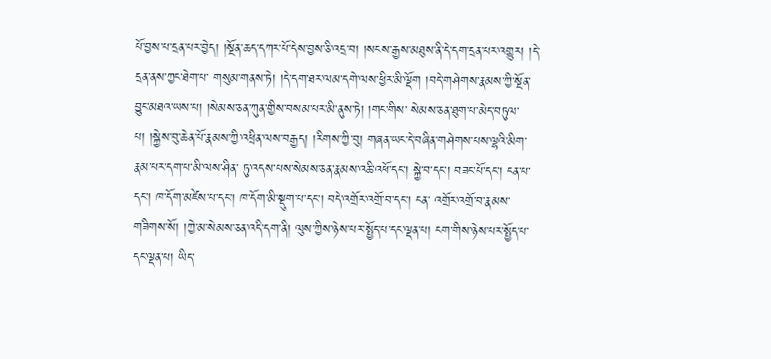པོ་བྱས་པ་དྲན་པར་བྱེད། །སྔོན་ཆད་དཀར་པོ་དེས་བྱས་ཅི་འདྲ་བ། །སངས་རྒྱས་མཐུས་ནི་དེ་དག་དྲན་པར་འགྱུར། །དེ་དྲན་ནས་ཀྱང་ཐེག་པ་ གསུམ་གནས་ཏེ། །དེ་དག་ཐར་ལམ་དགེ་ལས་ཕྱིར་མི་ལྡོག །བདེ་གཤེགས་རྣམས་ཀྱི་སྔོན་བྱུང་མཐའ་ཡས་པ། །སེམས་ཅན་ཀུན་གྱིས་བསམ་པར་མི་ནུས་ཏེ། །གང་གིས་ སེམས་ཅན་ཐུག་པ་མེད་བཏུལ་པ། །སྐྱེས་བུ་ཆེན་པོ་རྣམས་ཀྱི་འཕྲིན་ལས་བརྒྱད། །རིགས་ཀྱི་བུ། གཞན་ཡང་དེ་བཞིན་གཤེགས་པས་ལྷའི་མིག་རྣམ་པར་དག་པ་མི་ལས་ཤིན་ ཏུ་འདས་པས་སེམས་ཅན་རྣམས་འཆི་འཕོ་དང་། སྐྱེ་བ་དང་། བཟང་པོ་དང་། ངན་པ་དང་། ཁ་དོག་མཛེས་པ་དང་། ཁ་དོག་མི་སྡུག་པ་དང་། བདེ་འགྲོར་འགྲོ་བ་དང་། ངན་ འགྲོར་འགྲོ་བ་རྣམས་གཟིགས་སོ། །ཀྱེ་མ་སེམས་ཅན་འདི་དག་ནི། ལུས་ཀྱིས་ཉེས་པར་སྤྱོད་པ་དང་ལྡན་པ། ངག་གིས་ཉེས་པར་སྤྱོད་པ་དང་ལྡན་པ། ཡིད་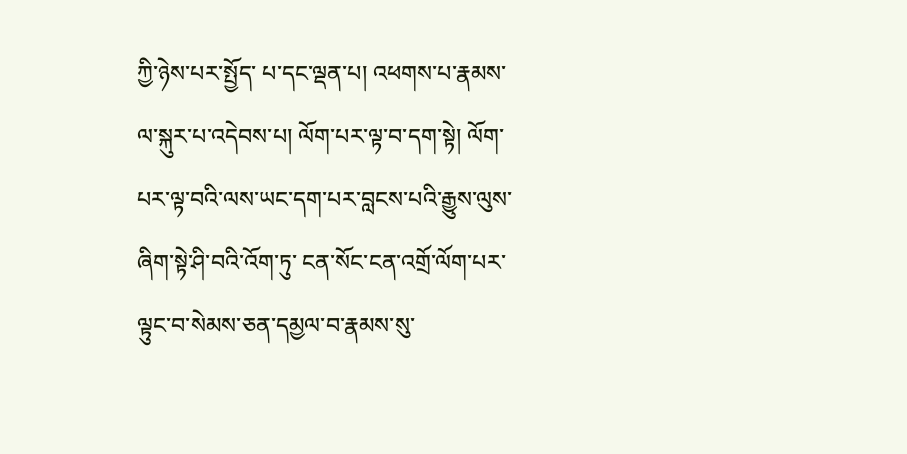ཀྱི་ཉེས་པར་སྤྱོད་ པ་དང་ལྡན་པ། འཕགས་པ་རྣམས་ལ་སྐུར་པ་འདེབས་པ། ལོག་པར་ལྟ་བ་དག་སྟེ། ལོག་པར་ལྟ་བའི་ལས་ཡང་དག་པར་བླངས་པའི་རྒྱུས་ལུས་ཞིག་སྟེ་ཤི་བའི་འོག་ཏུ་ ངན་སོང་ངན་འགྲོ་ལོག་པར་ལྟུང་བ་སེམས་ཅན་དམྱལ་བ་རྣམས་སུ་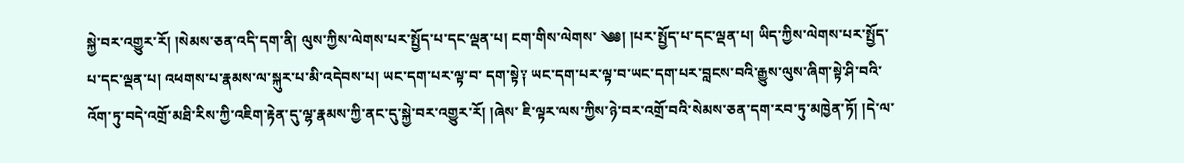སྐྱེ་བར་འགྱུར་རོ། །སེམས་ཅན་འདི་དག་ནི། ལུས་ཀྱིས་ལེགས་པར་སྤྱོད་པ་དང་ལྡན་པ། ངག་གིས་ལེགས་ ༄༅། །པར་སྤྱོད་པ་དང་ལྡན་པ། ཡིད་ཀྱིས་ལེགས་པར་སྤྱོད་པ་དང་ལྡན་པ། འཕགས་པ་རྣམས་ལ་སྐུར་པ་མི་འདེབས་པ། ཡང་དག་པར་ལྟ་བ་ དག་སྟེ༑ ཡང་དག་པར་ལྟ་བ་ཡང་དག་པར་བླངས་བའི་རྒྱུས་ལུས་ཞིག་སྟེ་ཤི་བའི་འོག་ཏུ་བདེ་འགྲོ་མཐི་རིས་ཀྱི་འཇིག་རྟེན་དུ་ལྷ་རྣམས་ཀྱི་ནང་དུ་སྐྱེ་བར་འགྱུར་རོ། །ཞེས་ ཇི་ལྟར་ལས་ཀྱིས་ཉེ་བར་འགྲོ་བའི་སེམས་ཅན་དག་རབ་ཏུ་མཁྱེན་ཏོ། །དེ་ལ་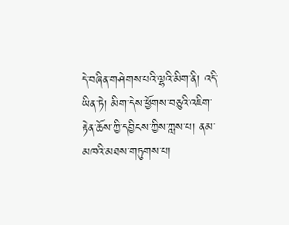དེ་བཞིན་གཤེགས་པའི་ལྷའི་མིག་ནི། འདི་ཡིན་ཏེ། མིག་དེས་ཕྱོགས་བཅུའི་འཇིག་ རྟེན་ཆོས་ཀྱི་དབྱིངས་ཀྱིས་ཀླས་པ། ནམ་མཁའི་མཐས་གཏུགས་པ།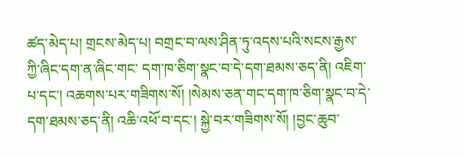ཚད་མེད་པ། གྲངས་མེད་པ། བགྲང་བ་ལས་ཤིན་ཏུ་འདས་པའི་སངས་རྒྱས་ཀྱི་ཞིང་དག་ན་ཞིང་གང་ དག་ཁ་ཅིག་སྣང་བ་དེ་དག་ཐམས་ཅད་ནི། འཇིག་པ་དང་། འཆགས་པར་གཟིགས་སོ། །སེམས་ཅན་གང་དག་ཁ་ཅིག་སྣང་བ་དེ་དག་ཐམས་ཅད་ནི། འཆི་འཕོ་བ་དང་། སྐྱེ་བར་གཟིགས་སོ། །བྱང་ཆུབ་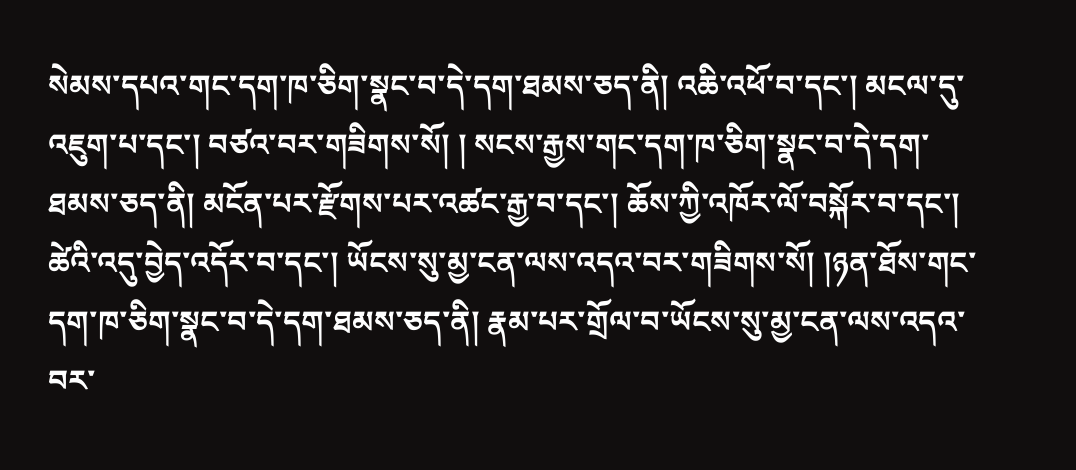སེམས་དཔའ་གང་དག་ཁ་ཅིག་སྣང་བ་དེ་དག་ཐམས་ཅད་ནི། འཆི་འཕོ་བ་དང་། མངལ་དུ་འཇུག་པ་དང་། བཙའ་བར་གཟིགས་སོ། ། སངས་རྒྱས་གང་དག་ཁ་ཅིག་སྣང་བ་དེ་དག་ཐམས་ཅད་ནི། མངོན་པར་རྫོགས་པར་འཚང་རྒྱ་བ་དང་། ཆོས་ཀྱི་འཁོར་ལོ་བསྐོར་བ་དང་། ཚེའི་འདུ་བྱེད་འདོར་བ་དང་། ཡོངས་སུ་མྱ་ངན་ལས་འདའ་བར་གཟིགས་སོ། །ཉན་ཐོས་གང་དག་ཁ་ཅིག་སྣང་བ་དེ་དག་ཐམས་ཅད་ནི། རྣམ་པར་གྲོལ་བ་ཡོངས་སུ་མྱ་ངན་ལས་འདའ་བར་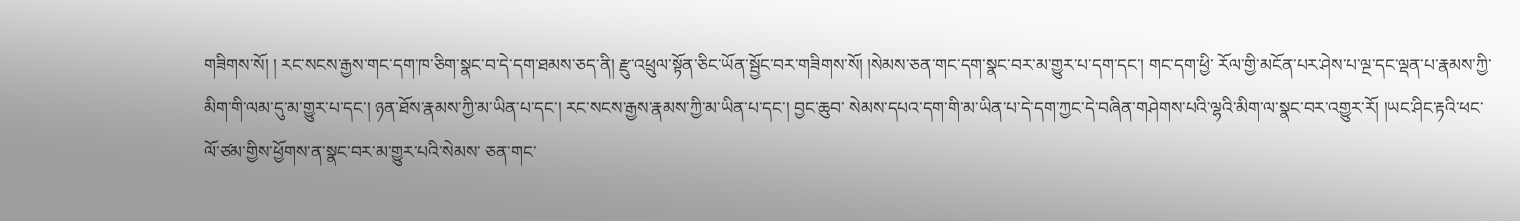གཟིགས་སོ། ། རང་སངས་རྒྱས་གང་དག་ཁ་ཅིག་སྣང་བ་དེ་དག་ཐམས་ཅད་ནི། རྫུ་འཕྲུལ་སྟོན་ཅིང་ཡོན་སྦྱོང་བར་གཟིགས་སོ། །སེམས་ཅན་གང་དག་སྣང་བར་མ་གྱུར་པ་དག་དང་། གང་དག་ཕྱི་ རོལ་གྱི་མངོན་པར་ཤེས་པ་ལྔ་དང་ལྡན་པ་རྣམས་ཀྱི་མིག་གི་ལམ་དུ་མ་གྱུར་པ་དང་། ཉན་ཐོས་རྣམས་ཀྱི་མ་ཡིན་པ་དང་། རང་སངས་རྒྱས་རྣམས་ཀྱི་མ་ཡིན་པ་དང་། བྱང་ཆུབ་ སེམས་དཔའ་དག་གི་མ་ཡིན་པ་དེ་དག་ཀྱང་དེ་བཞིན་གཤེགས་པའི་ལྷའི་མིག་ལ་སྣང་བར་འགྱུར་རོ། །ཡང་ཤིང་རྟའི་ཕང་ལོ་ཙམ་གྱིས་ཕྱོགས་ན་སྣང་བར་མ་གྱུར་པའི་སེམས་ ཅན་གང་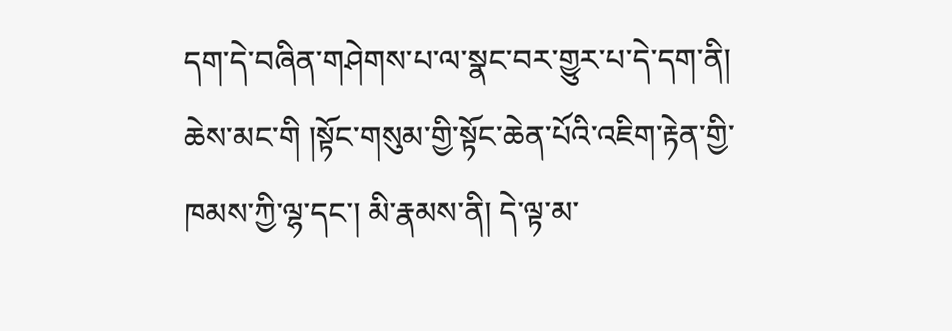དག་དེ་བཞིན་གཤེགས་པ་ལ་སྣང་བར་གྱུར་པ་དེ་དག་ནི། ཆེས་མང་གི །སྟོང་གསུམ་གྱི་སྟོང་ཆེན་པོའི་འཇིག་རྟེན་གྱི་ཁམས་ཀྱི་ལྷ་དང་། མི་རྣམས་ནི། དེ་ལྟ་མ་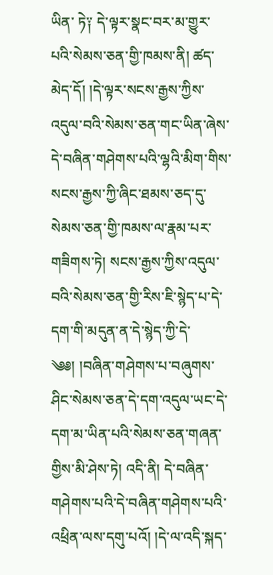ཡིན་ ཏེ༑ དེ་ལྟར་སྣང་བར་མ་གྱུར་པའི་སེམས་ཅན་གྱི་ཁམས་ནི། ཚད་མེད་དོ། །དེ་ལྟར་སངས་རྒྱས་ཀྱིས་འདུལ་བའི་སེམས་ཅན་གང་ཡིན་ཞེས་དེ་བཞིན་གཤེགས་པའི་ལྷའི་མིག་གིས་ སངས་རྒྱས་ཀྱི་ཞིང་ཐམས་ཅད་དུ་སེམས་ཅན་གྱི་ཁམས་ལ་རྣམ་པར་གཟིགས་ཏེ། སངས་རྒྱས་ཀྱིས་འདུལ་བའི་སེམས་ཅན་གྱི་རིས་ཇི་སྙེད་པ་དེ་དག་གི་མདུན་ན་དེ་སྙེད་ཀྱི་དེ་ ༄༅། །བཞིན་གཤེགས་པ་བཞུགས་ཤིང་སེམས་ཅན་དེ་དག་འདུལ་ཡང་དེ་དག་མ་ཡིན་པའི་སེམས་ཅན་གཞན་གྱིས་མི་ཤེས་ཏེ། འདི་ནི། དེ་བཞིན་ གཤེགས་པའི་དེ་བཞིན་གཤེགས་པའི་འཕྲིན་ལས་དགུ་པའོ། །དེ་ལ་འདི་སྐད་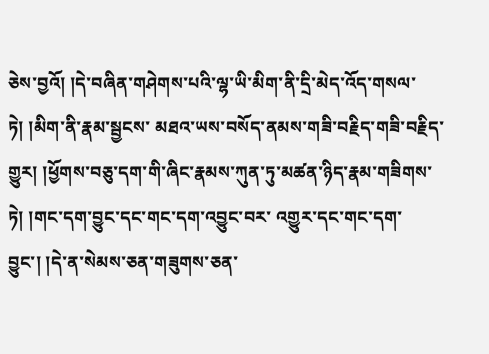ཅེས་བྱའོ། །དེ་བཞིན་གཤེགས་པའི་ལྷ་ཡི་མིག་ནི་དྲི་མེད་འོད་གསལ་ཏེ། །མིག་ནི་རྣམ་སྦྱངས་ མཐའ་ཡས་བསོད་ནམས་གཟི་བརྗིད་གཟི་བརྗིད་གྱུར། །ཕྱོགས་བཅུ་དག་གི་ཞིང་རྣམས་ཀུན་ཏུ་མཚན་ཉིད་རྣམ་གཟིགས་ཏེ། །གང་དག་བྱུང་དང་གང་དག་འབྱུང་བར་ འགྱུར་དང་གང་དག་བྱུང་། །དེ་ན་སེམས་ཅན་གཟུགས་ཅན་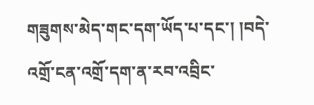གཟུགས་མེད་གང་དག་ཡོད་པ་དང་། །བདེ་འགྲོ་ངན་འགྲོ་དག་ན་རབ་འབྲིང་